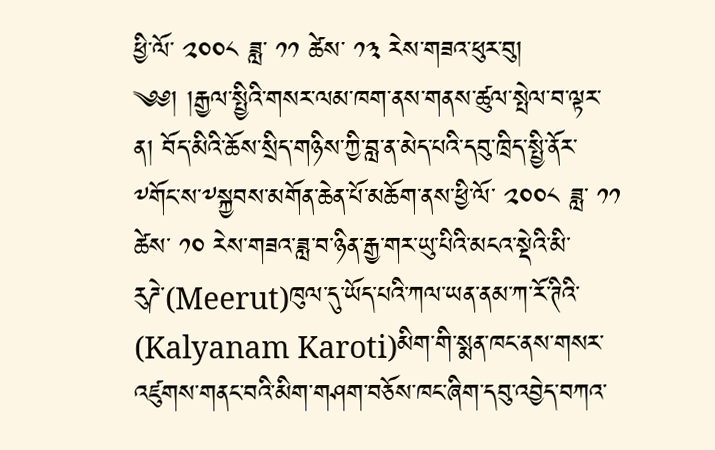ཕྱི་ལོ་ ༢༠༠༨ ཟླ་ ༡༡ ཚེས་ ༡༣ རེས་གཟའ་ཕུར་བུ།
༄༅། །རྒྱལ་སྤྱིའི་གསར་ལམ་ཁག་ནས་གནས་ཚུལ་སྤེལ་བ་ལྟར་ན། བོད་མིའི་ཆོས་སྲིད་གཉིས་ཀྱི་བླ་ན་མེད་པའི་དབུ་ཁྲིད་སྤྱི་ནོར་༸གོང་ས་༸སྐྱབས་མགོན་ཆེན་པོ་མཆོག་ནས་ཕྱི་ལོ་ ༢༠༠༨ ཟླ་ ༡༡ ཚེས་ ༡༠ རེས་གཟའ་ཟླ་བ་ཉིན་རྒྱ་གར་ཡུ་པིའི་མངའ་སྡེའི་མི་རུཌེ་(Meerut)ཁུལ་དུ་ཡོད་པའི་ཀལ་ཡན་ནམ་ཀ་རོ་ཊིའི་ (Kalyanam Karoti)མིག་གི་སྨན་ཁང་ནས་གསར་འཛུགས་གནང་བའི་མིག་གཤག་བཅོས་ཁང་ཞིག་དབུ་འབྱེད་བཀའ་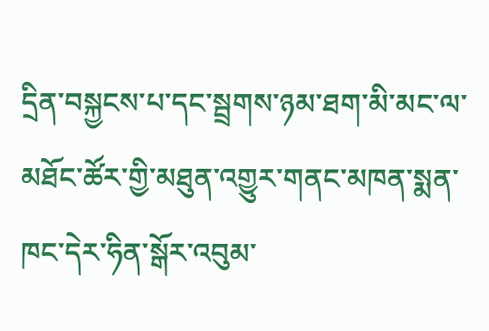དྲིན་བསྐྱངས་པ་དང་སྦྲགས་ཉམ་ཐག་མི་མང་ལ་མཐོང་ཚོར་གྱི་མཐུན་འགྱུར་གནང་མཁན་སྨན་ཁང་དེར་ཧིན་སྒོར་འབུམ་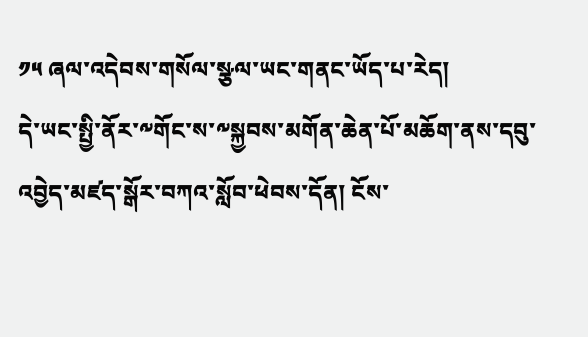༡༥ ཞལ་འདེབས་གསོལ་སྩལ་ཡང་གནང་ཡོད་པ་རེད།
དེ་ཡང་སྤྱི་ནོར་༸གོང་ས་༸སྐྱབས་མགོན་ཆེན་པོ་མཆོག་ནས་དབུ་འབྱེད་མཛད་སྒོར་བཀའ་སློབ་ཕེབས་དོན། ངོས་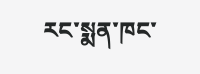རང་སྨན་ཁང་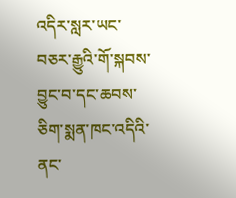འདིར་སླར་ཡང་བཅར་རྒྱུའི་གོ་སྐབས་བྱུང་བ་དང་ཆབས་ཅིག་སྨན་ཁང་འདིའི་ནང་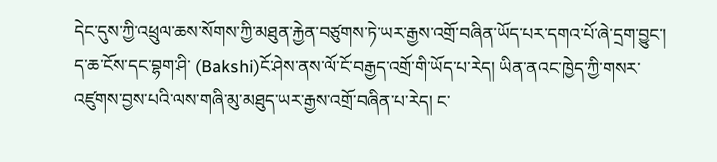དེང་དུས་ཀྱི་འཕྲུལ་ཆས་སོགས་ཀྱི་མཐུན་རྐྱེན་བཙུགས་ཏེ་ཡར་རྒྱས་འགྲོ་བཞིན་ཡོད་པར་དགའ་པོ་ཞེ་དྲག་བྱུང་། ད་ཆ་ངོས་དང་བྷག་ཤི་ (Bakshi)ངོ་ཤེས་ནས་ལོ་ངོ་བརྒྱད་འགྲོ་གི་ཡོད་པ་རེད། ཡིན་ནའང་ཁྱེད་ཀྱི་གསར་འཛུགས་བྱས་པའི་ལས་གཞི་མུ་མཐུད་ཡར་རྒྱས་འགྲོ་བཞིན་པ་རེད། ང་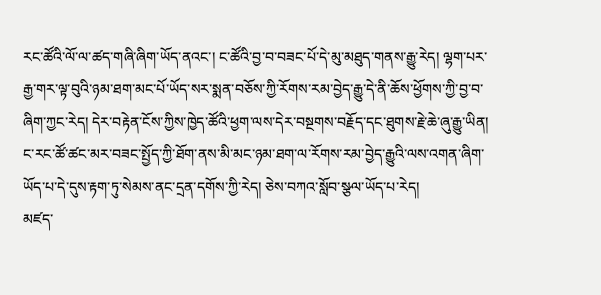རང་ཚོའི་ལོ་ལ་ཚད་གཞི་ཞིག་ཡོད་ནའང་། ང་ཚོའི་བྱ་བ་བཟང་པོ་དེ་མུ་མཐུད་གནས་རྒྱུ་རེད། ལྷག་པར་རྒྱ་གར་ལྟ་བུའི་ཉམ་ཐག་མང་པོ་ཡོད་སར་སྨན་བཅོས་ཀྱི་རོགས་རམ་བྱེད་རྒྱུ་དེ་ནི་ཆོས་ཕྱོགས་ཀྱི་བྱ་བ་ཞིག་ཀྱང་རེད། དེར་བརྟེན་ངོས་ཀྱིས་ཁྱེད་ཚོའི་ཕྱག་ལས་དེར་བསྔགས་བརྗོད་དང་ཐུགས་རྗེ་ཆེ་ཞུ་རྒྱུ་ཡིན། ང་རང་ཚོ་ཚང་མར་བཟང་སྤྱོད་ཀྱི་ཐོག་ནས་མི་མང་ཉམ་ཐག་ལ་རོགས་རམ་བྱེད་རྒྱུའི་ལས་འགན་ཞིག་ཡོད་པ་དེ་དུས་རྟག་ཏུ་སེམས་ནང་དྲན་དགོས་ཀྱི་རེད། ཅེས་བཀའ་སློབ་སྩལ་ཡོད་པ་རེད།
མཛད་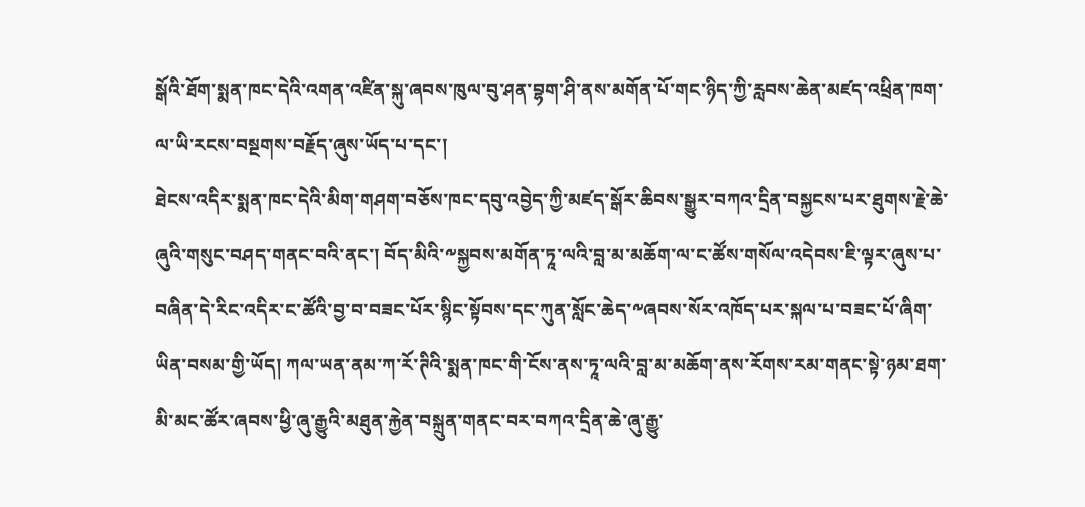སྒོའི་ཐོག་སྨན་ཁང་དེའི་འགན་འཛིན་སྐུ་ཞབས་ཁུལ་བུ་ཤན་བྷག་ཤི་ནས་མགོན་པོ་གང་ཉིད་ཀྱི་རླབས་ཆེན་མཛད་འཕྲིན་ཁག་ལ་ཡི་རངས་བསྔགས་བརྗོད་ཞུས་ཡོད་པ་དང་།
ཐེངས་འདིར་སྨན་ཁང་དེའི་མིག་གཤག་བཅོས་ཁང་དབུ་འབྱེད་ཀྱི་མཛད་སྒོར་ཆིབས་སྒྱུར་བཀའ་དྲིན་བསྐྱངས་པར་ཐུགས་རྗེ་ཆེ་ཞུའི་གསུང་བཤད་གནང་བའི་ནང་། བོད་མིའི་༸སྐྱབས་མགོན་ཏཱ་ལའི་བླ་མ་མཆོག་ལ་ང་ཚོས་གསོལ་འདེབས་ཇི་ལྟར་ཞུས་པ་བཞིན་དེ་རིང་འདིར་ང་ཚོའི་བྱ་བ་བཟང་པོར་སྙིང་སྟོབས་དང་ཀུན་སློང་ཆེད་༸ཞབས་སོར་འཁོད་པར་སྐལ་པ་བཟང་པོ་ཞིག་ཡིན་བསམ་གྱི་ཡོད། ཀལ་ཡན་ནམ་ཀ་རོ་ཊིའི་སྨན་ཁང་གི་ངོས་ནས་ཏཱ་ལའི་བླ་མ་མཆོག་ནས་རོགས་རམ་གནང་སྟེ་ཉམ་ཐག་མི་མང་ཚོར་ཞབས་ཕྱི་ཞུ་རྒྱུའི་མཐུན་རྐྱེན་བསྐྲུན་གནང་བར་བཀའ་དྲིན་ཆེ་ཞུ་རྒྱུ་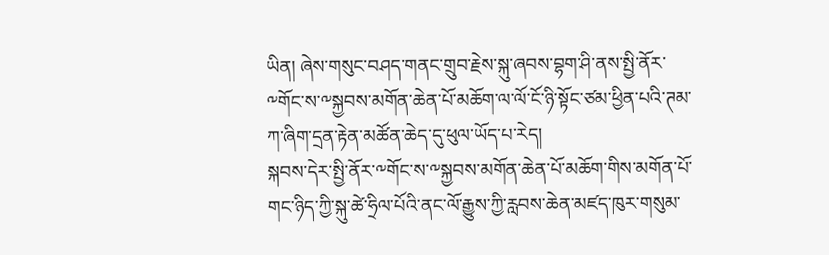ཡིན། ཞེས་གསུང་བཤད་གནང་གྲུབ་རྗེས་སྐུ་ཞབས་བྷག་ཤི་ནས་སྤྱི་ནོར་༸གོང་ས་༸སྐྱབས་མགོན་ཆེན་པོ་མཆོག་ལ་ལོ་ངོ་ཉི་སྟོང་ཙམ་ཕྱིན་པའི་ཊམ་ཀ་ཞིག་དྲན་རྟེན་མཚོན་ཆེད་དུ་ཕུལ་ཡོད་པ་རེད།
སྐབས་དེར་སྤྱི་ནོར་༸གོང་ས་༸སྐྱབས་མགོན་ཆེན་པོ་མཆོག་གིས་མགོན་པོ་གང་ཉིད་ཀྱི་སྐུ་ཚེ་ཧྲིལ་པོའི་ནང་ལོ་རྒྱུས་ཀྱི་རླབས་ཆེན་མཛད་ཁུར་གསུམ་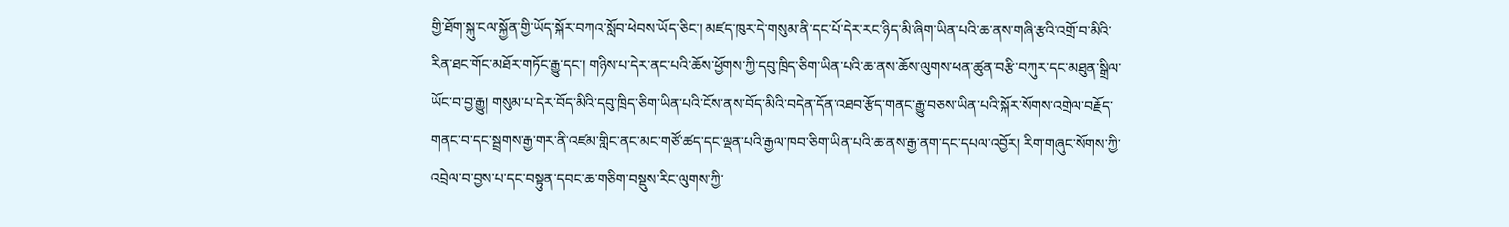གྱི་ཐོག་སྐུ་ངལ་སྐྱོན་གྱི་ཡོད་སྐོར་བཀའ་སློབ་ཕེབས་ཡོད་ཅིང་། མཛད་ཁུར་དེ་གསུམ་ནི་དང་པོ་དེར་རང་ཉིད་མི་ཞིག་ཡིན་པའི་ཆ་ནས་གཞི་རྩའི་འགྲོ་བ་མིའི་རིན་ཐང་གོང་མཐོར་གཏོང་རྒྱུ་དང་། གཉིས་པ་དེར་ནང་པའི་ཆོས་ཕྱོགས་ཀྱི་དབུ་ཁྲིད་ཅིག་ཡིན་པའི་ཆ་ནས་ཆོས་ལུགས་ཕན་ཚུན་བརྩི་བཀུར་དང་མཐུན་སྒྲིལ་ཡོང་བ་བྱ་རྒྱུ། གསུམ་པ་དེར་བོད་མིའི་དབུ་ཁྲིད་ཅིག་ཡིན་པའི་ངོས་ནས་བོད་མིའི་བདེན་དོན་འཐབ་རྩོད་གནང་རྒྱུ་བཅས་ཡིན་པའི་སྐོར་སོགས་འགྲེལ་བརྗོད་གནང་བ་དང་སྦྲགས་རྒྱ་གར་ནི་འཛམ་གླིང་ནང་མང་གཙོ་ཚད་དང་ལྡན་པའི་རྒྱལ་ཁབ་ཅིག་ཡིན་པའི་ཆ་ནས་རྒྱ་ནག་དང་དཔལ་འབྱོར། རིག་གཞུང་སོགས་ཀྱི་འབྲེལ་བ་བྱས་པ་དང་བསྟུན་དབང་ཆ་གཅིག་བསྡུས་རིང་ལུགས་ཀྱི་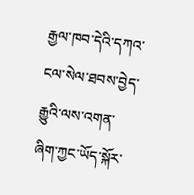རྒྱལ་ཁབ་དེའི་དཀའ་ངལ་སེལ་ཐབས་བྱེད་རྒྱུའི་ལས་འགན་ཞིག་ཀྱང་ཡོད་སྐོར་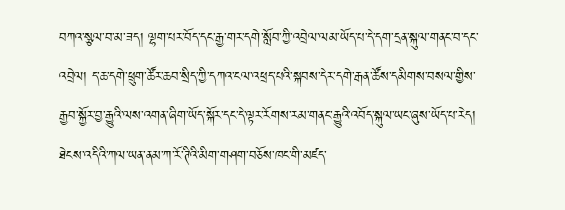བཀའ་སྩལ་བ་མ་ཟད། ལྷག་པར་བོད་དང་རྒྱ་གར་དགེ་སློབ་ཀྱི་འབྲེལ་ལམ་ཡོད་པ་དེ་དག་དྲན་སྐུལ་གནང་བ་དང་འབྲེལ། ད་ཆ་དགེ་ཕྲུག་ཚོར་ཆབ་སྲིད་ཀྱི་དཀའ་ངལ་འཕྲད་པའི་སྐབས་དེར་དགེ་རྒན་ཚོས་དམིགས་བསལ་གྱིས་རྒྱབ་སྐྱོར་བྱ་རྒྱུའི་ལས་འགན་ཞིག་ཡོད་སྐོར་དང་དེ་ལྟར་རོགས་རམ་གནང་རྒྱུའི་འབོད་སྐུལ་ཡང་ཞུས་ཡོད་པ་རེད། ཐེངས་འདིའི་ཀལ་ཡན་ནམ་ཀ་རོ་ཊིའི་མིག་གཤག་བཅོས་ཁང་གི་མཛད་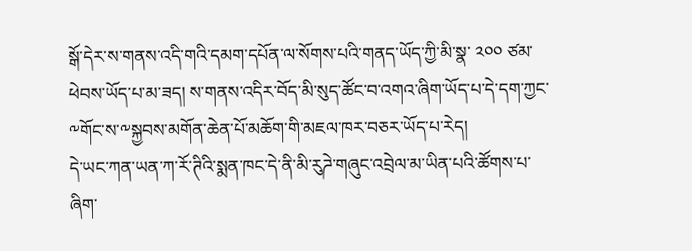སྒོ་དེར་ས་གནས་འདི་གའི་དམག་དཔོན་ལ་སོགས་པའི་གནད་ཡོད་ཀྱི་མི་སྣ་ ༢༠༠ ཙམ་ཕེབས་ཡོད་པ་མ་ཟད། ས་གནས་འདིར་བོད་མི་སུད་ཚོང་བ་འགའ་ཞིག་ཡོད་པ་དེ་དག་ཀྱང་༸གོང་ས་༸སྐྱབས་མགོན་ཆེན་པོ་མཆོག་གི་མཇལ་ཁར་བཅར་ཡོད་པ་རེད།
དེ་ཡང་ཀན་ཡན་ཀ་རོ་ཊིའི་སྨན་ཁང་དེ་ནི་མི་རུཌེ་གཞུང་འབྲེལ་མ་ཡིན་པའི་ཚོགས་པ་ཞིག་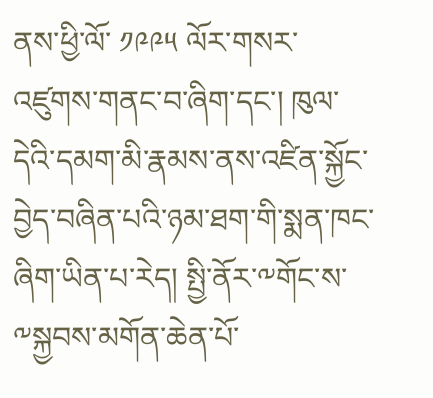ནས་ཕྱི་ལོ་ ༡༩༩༥ ལོར་གསར་འཛུགས་གནང་བ་ཞིག་དང་། ཁུལ་དེའི་དམག་མི་རྣམས་ནས་འཛིན་སྐྱོང་བྱེད་བཞིན་པའི་ཉམ་ཐག་གི་སྨན་ཁང་ཞིག་ཡིན་པ་རེད། སྤྱི་ནོར་༸གོང་ས་༸སྐྱབས་མགོན་ཆེན་པོ་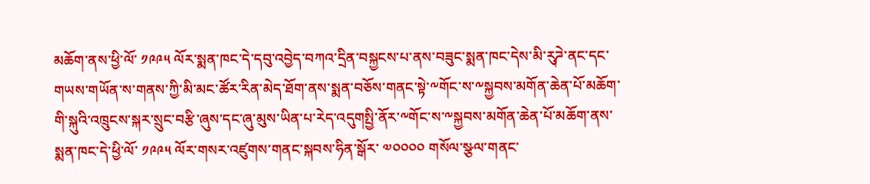མཆོག་ནས་ཕྱི་ལོ་ ༡༩༩༥ ལོར་སྨན་ཁང་དེ་དབུ་འབྱེད་བཀའ་དྲིན་བསྐྱངས་པ་ནས་བཟུང་སྨན་ཁང་དེས་མི་རུཌེ་ནང་དང་གཡས་གཡོན་ས་གནས་ཀྱི་མི་མང་ཚོར་རིན་མེད་ཐོག་ནས་སྨན་བཅོས་གནང་སྟེ་༸གོང་ས་༸སྐྱབས་མགོན་ཆེན་པོ་མཆོག་གི་སྐུའི་འཁྲུངས་སྐར་སྲུང་བརྩི་ཞུས་དང་ཞུ་མུས་ཡིན་པ་རེད་འདུགསྤྱི་ནོར་༸གོང་ས་༸སྐྱབས་མགོན་ཆེན་པོ་མཆོག་ནས་སྨན་ཁང་དེ་ཕྱི་ལོ་ ༡༩༩༥ ལོར་གསར་འཛུགས་གནང་སྐབས་ཧིན་སྒོར་ ༧༠༠༠༠ གསོལ་སྩལ་གནང་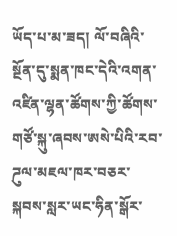ཡོད་པ་མ་ཟད། ལོ་བཞིའི་སྔོན་དུ་སྨན་ཁང་དེའི་འགན་འཛིན་ལྷན་ཚོགས་ཀྱི་ཚོགས་གཙོ་སྐུ་ཞབས་ཨསེ་པིའི་རབ་ཌུལ་མཇལ་ཁར་བཅར་སྐབས་སླར་ཡང་ཧིན་སྒོར་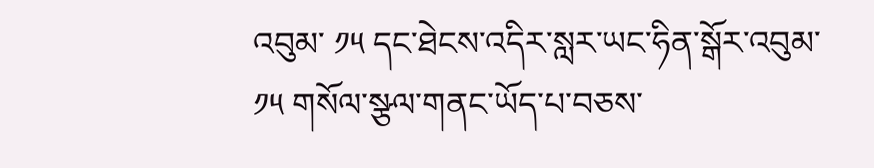འབུམ་ ༡༥ དང་ཐེངས་འདིར་སླར་ཡང་ཧིན་སྒོར་འབུམ་ ༡༥ གསོལ་སྩལ་གནང་ཡོད་པ་བཅས་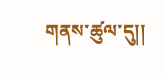གནས་ཚུལ་དུ།།